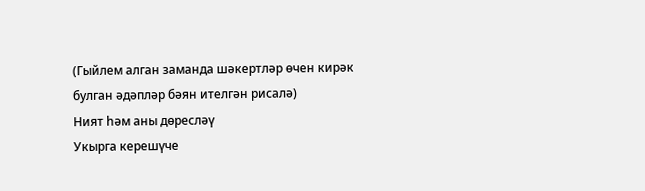(Гыйлем алган заманда шәкертләр өчен кирәк булган әдәпләр бәян ителгән рисалә)
Ният һәм аны дөресләү
Укырга керешүче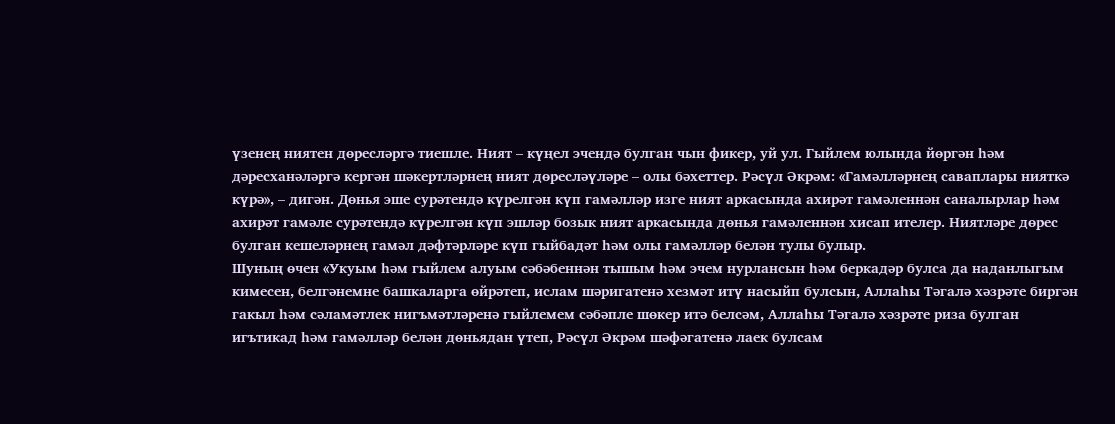үзенең ниятен дөресләргә тиешле. Ният – күңел эчендә булган чын фикер, уй ул. Гыйлем юлында йөргән һәм дәресханәләргә кергән шәкертләрнең ният дөресләүләре – олы бәхеттер. Рәсүл Әкрәм: «Гамәлләрнең саваплары нияткә күрә», – дигән. Дөнья эше сурәтендә күрелгән күп гамәлләр изге ният аркасында ахирәт гамәленнән саналырлар һәм ахирәт гамәле сурәтендә күрелгән күп эшләр бозык ният аркасында дөнья гамәленнән хисап ителер. Ниятләре дөрес булган кешеләрнең гамәл дәфтәрләре күп гыйбадәт һәм олы гамәлләр белән тулы булыр.
Шуның өчен «Укуым һәм гыйлем алуым сәбәбеннән тышым һәм эчем нурлансын һәм беркадәр булса да наданлыгым кимесен, белгәнемне башкаларга өйрәтеп, ислам шәригатенә хезмәт итү насыйп булсын, Аллаһы Тәгалә хәзрәте биргән гакыл һәм сәламәтлек нигъмәтләренә гыйлемем сәбәпле шөкер итә белсәм, Аллаһы Тәгалә хәзрәте риза булган игътикад һәм гамәлләр белән дөньядан үтеп, Рәсүл Әкрәм шәфәгатенә лаек булсам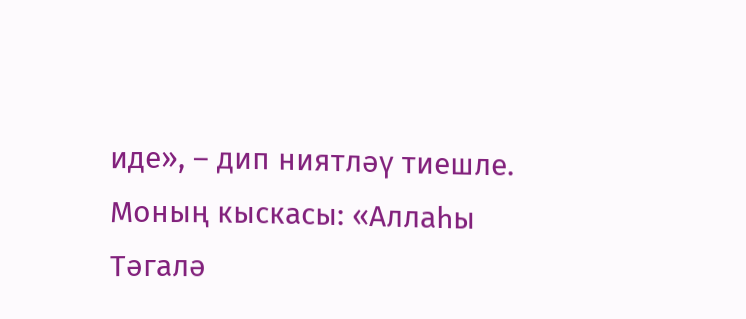иде», – дип ниятләү тиешле. Моның кыскасы: «Аллаһы Тәгалә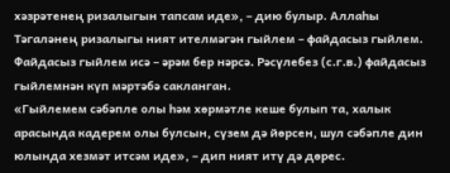хәзрәтенең ризалыгын тапсам иде», – дию булыр. Аллаһы Тәгаләнең ризалыгы ният ителмәгән гыйлем – файдасыз гыйлем. Файдасыз гыйлем исә – әрәм бер нәрсә. Рәсүлебез (с.г.в.) файдасыз гыйлемнән күп мәртәбә сакланган.
«Гыйлемем сәбәпле олы һәм хөрмәтле кеше булып та, халык арасында кадерем олы булсын, сүзем дә йөрсен, шул сәбәпле дин юлында хезмәт итсәм иде», – дип ният итү дә дөрес.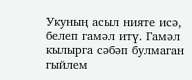Укуның асыл нияте исә, белеп гамәл итү. Гамәл кылырга сәбәп булмаган гыйлем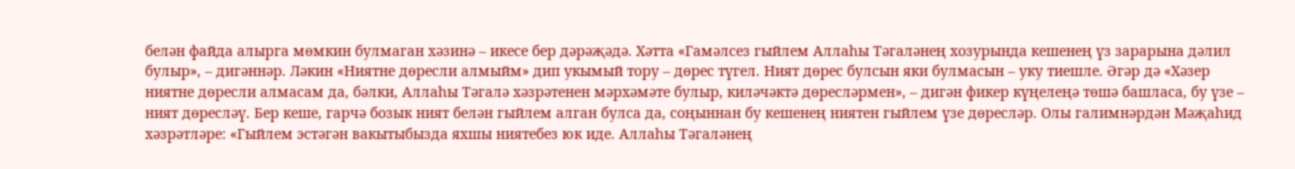белән файда алырга мөмкин булмаган хәзинә – икесе бер дәрәҗәдә. Хәтта «Гамәлсез гыйлем Аллаһы Тәгаләнең хозурында кешенең үз зарарына дәлил булыр», – дигәннәр. Ләкин «Ниятне дөресли алмыйм» дип укымый тору – дөрес түгел. Ният дөрес булсын яки булмасын – уку тиешле. Әгәр дә «Хәзер ниятне дөресли алмасам да, бәлки, Аллаһы Тәгалә хәзрәтенен мәрхәмәте булыр, киләчәктә дөресләрмен», – дигән фикер күңелеңә төшә башласа, бу үзе – ният дөресләү. Бер кеше, гарчә бозык ният белән гыйлем алган булса да, соңыннан бу кешенең ниятен гыйлем үзе дөресләр. Олы галимнәрдән Мәҗаһид хәзрәтләре: «Гыйлем эстәгән вакытыбызда яхшы ниятебез юк иде. Аллаһы Тәгаләнең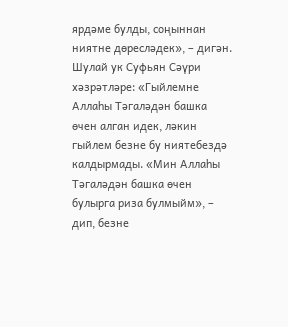ярдәме булды, соңыннан ниятне дөресләдек», – дигән. Шулай ук Суфьян Сәүри хәзрәтләре: «Гыйлемне Аллаһы Тәгаләдән башка өчен алган идек, ләкин гыйлем безне бу ниятебездә калдырмады. «Мин Аллаһы Тәгаләдән башка өчен булырга риза булмыйм», – дип, безне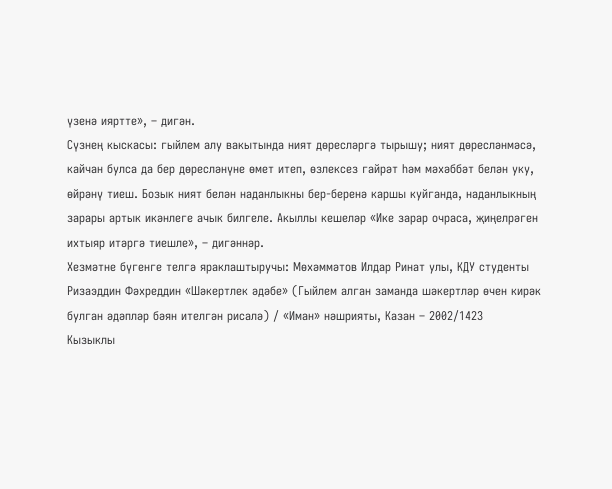үзенә ияртте», – дигән.
Сүзнең кыскасы: гыйлем алу вакытында ният дөресләргә тырышу; ният дөресләнмәсә, кайчан булса да бер дөресләнүне өмет итеп, өзлексез гайрәт һәм мәхәббәт белән уку, өйрәнү тиеш. Бозык ният белән наданлыкны бер-беренә каршы куйганда, наданлыкның зарары артык икәнлеге ачык билгеле. Акыллы кешеләр «Ике зарар очраса, җиңелрәген ихтыяр итәргә тиешле», – дигәннәр.
Хезмәтне бүгенге телгә яраклаштыручы: Мөхәммәтов Илдар Ринат улы, КДУ студенты
Ризаэддин Фәхреддин «Шәкертлек әдәбе» (Гыйлем алган заманда шәкертләр өчен кирәк булган әдәпләр бәян ителгән рисалә) / «Иман» нәшрияты, Казан – 2002/1423
Кызыклы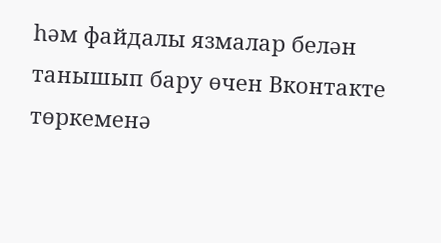һәм файдалы язмалар белән танышып бару өчен Вконтакте төркеменә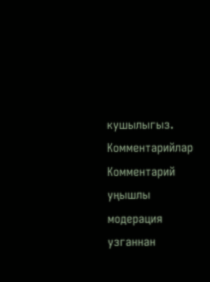кушылыгыз.
Комментарийлар
Комментарий уңышлы модерация узганнан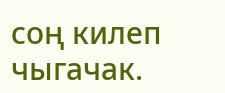соң килеп чыгачак.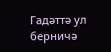Гадәттә ул берничә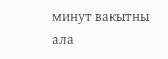минут вакытны ала